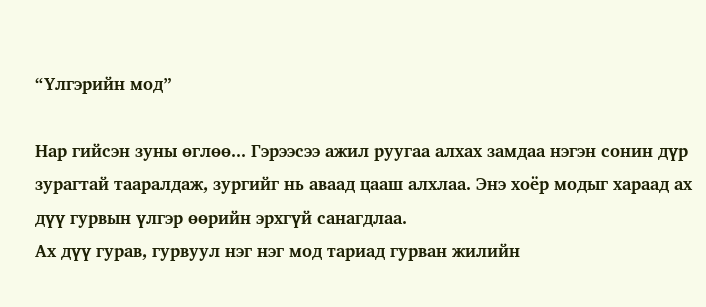“Үлгэрийн мод”

Нар гийсэн зуны өглөө... Гэрээсээ ажил руугаа алхах замдаа нэгэн сонин дүр зурагтай тааралдаж, зургийг нь аваад цааш алхлаа. Энэ хоёр модыг хараад ах дүү гурвын үлгэр өөрийн эрхгүй санагдлаа.
Ах дүү гурав, гурвуул нэг нэг мод тариад гурван жилийн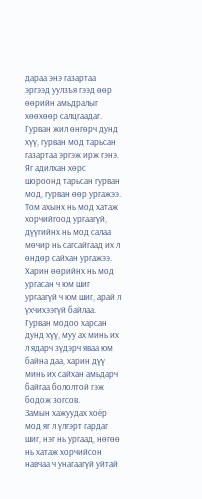дараа энэ газартаа эргээд уулзъя гээд өөр өөрийн амьдралыг хөөхөөр салцгаадаг. Гурван жил өнгөрч дунд хүү, гурван мод тарьсан газартаа эргэж ирж гэнэ. Яг адилхан хөрс шороонд тарьсан гурван мод, гурван өөр ургажээ.
Том ахынх нь мод хатаж хорчийгоод ургаагүй, дүүгийнх нь мод салаа мөчир нь сагсайгаад их л өндөр сайхан ургажээ. Харин өөрийнх нь мод ургасан ч юм шиг ургаагүй ч юм шиг, арай л үхчихээгүй байлаа. Гурван модоо харсан дунд хүү, муу ах минь их л ядарч зүдэрч яваа юм байна даа, харин дүү минь их сайхан амьдарч байгаа бололтой гэж бодож зогсов.
Замын хажуудах хоёр мод яг л үлгэрт гардаг шиг, нэг нь ургаад, нөгөө нь хатаж хорчийсон навчаа ч унагаагүй уйтай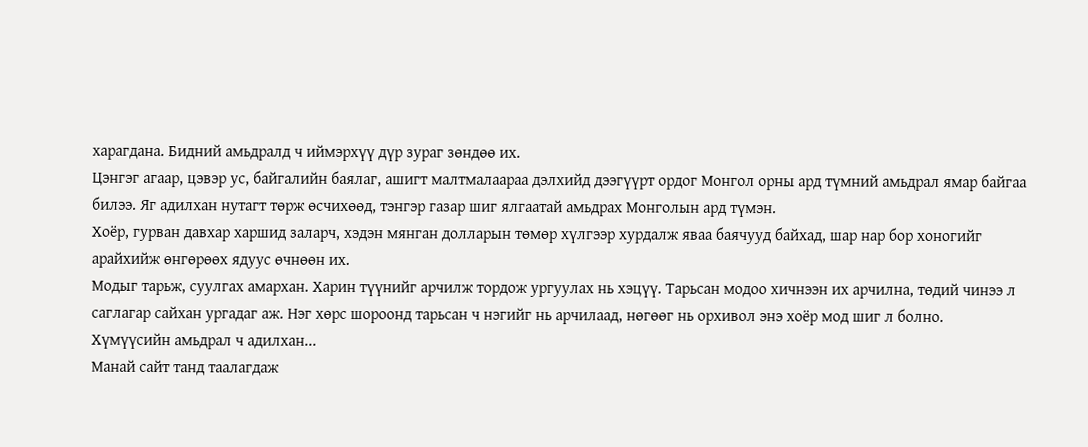харагдана. Бидний амьдралд ч иймэрхүү дүр зураг зөндөө их.
Цэнгэг агаар, цэвэр ус, байгалийн баялаг, ашигт малтмалаараа дэлхийд дээгүүрт ордог Монгол орны ард түмний амьдрал ямар байгаа билээ. Яг адилхан нутагт төрж өсчихөөд, тэнгэр газар шиг ялгаатай амьдрах Монголын ард түмэн.
Хоёр, гурван давхар харшид заларч, хэдэн мянган долларын төмөр хүлгээр хурдалж яваа баячууд байхад, шар нар бор хоногийг арайхийж өнгөрөөх ядуус өчнөөн их.
Модыг тарьж, суулгах амархан. Харин түүнийг арчилж тордож ургуулах нь хэцүү. Тарьсан модоо хичнээн их арчилна, төдий чинээ л саглагар сайхан ургадаг аж. Нэг хөрс шороонд тарьсан ч нэгийг нь арчилаад, нөгөөг нь орхивол энэ хоёр мод шиг л болно.
Хүмүүсийн амьдрал ч адилхан...
Манай сайт танд таалагдаж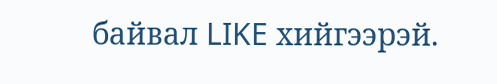байвал LIKE хийгээрэй.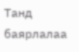Танд баярлалаа